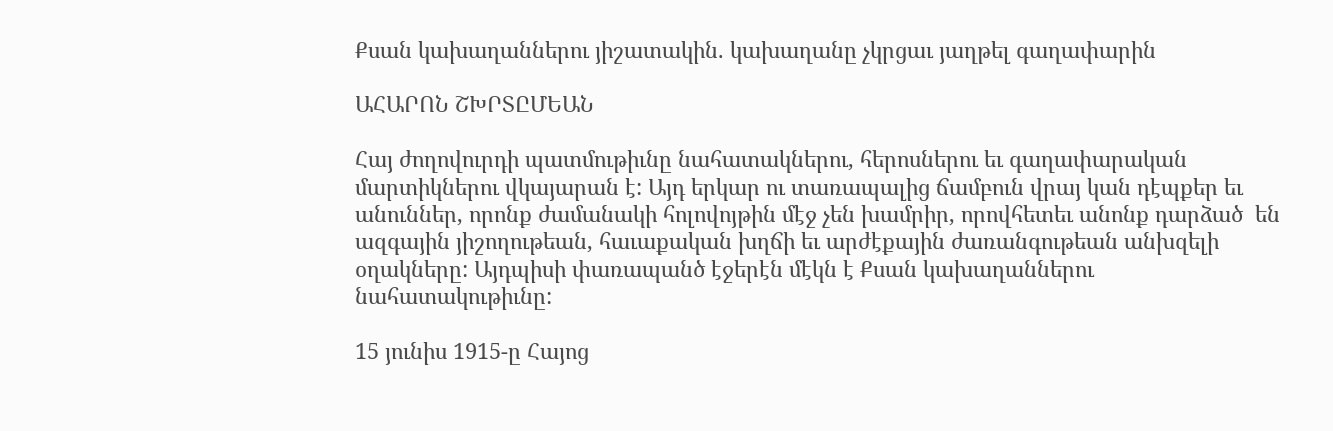Քսան կախաղաններու յիշատակին. կախաղանը չկրցաւ յաղթել գաղափարին

ԱՀԱՐՈՆ ՇԽՐՏԸՄԵԱՆ

Հայ ժողովուրդի պատմութիւնը նահատակներու, հերոսներու եւ գաղափարական մարտիկներու վկայարան է: Այդ երկար ու տառապալից ճամբուն վրայ կան դէպքեր եւ անուններ, որոնք ժամանակի հոլովոյթին մէջ չեն խամրիր, որովհետեւ անոնք դարձած  են ազգային յիշողութեան, հաւաքական խղճի եւ արժէքային ժառանգութեան անխզելի  օղակները: Այդպիսի փառապանծ էջերէն մէկն է Քսան կախաղաններու նահատակութիւնը:

15 յունիս 1915-ը Հայոց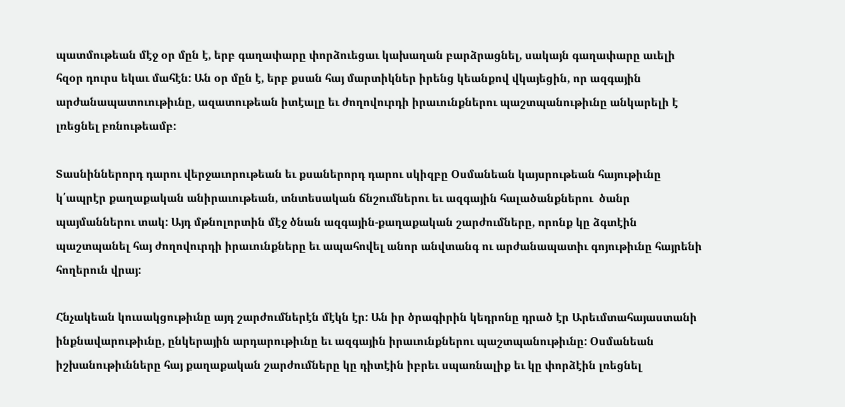պատմութեան մէջ օր մըն է, երբ գաղափարը փորձուեցաւ կախաղան բարձրացնել, սակայն գաղափարը աւելի հզօր դուրս եկաւ մահէն: Ան օր մըն է, երբ քսան հայ մարտիկներ իրենց կեանքով վկայեցին, որ ազգային արժանապատուութիւնը, ազատութեան իտէալը եւ ժողովուրդի իրաւունքներու պաշտպանութիւնը անկարելի է  լռեցնել բռնութեամբ:

Տասնիններորդ դարու վերջաւորութեան եւ քսաներորդ դարու սկիզբը Օսմանեան կայսրութեան հայութիւնը կ՛ապրէր քաղաքական անիրաւութեան, տնտեսական ճնշումներու եւ ազգային հալածանքներու  ծանր պայմաններու տակ: Այդ մթնոլորտին մէջ ծնան ազգային-քաղաքական շարժումները, որոնք կը ձգտէին պաշտպանել հայ ժողովուրդի իրաւունքները եւ ապահովել անոր անվտանգ ու արժանապատիւ գոյութիւնը հայրենի հողերուն վրայ:

Հնչակեան կուսակցութիւնը այդ շարժումներէն մէկն էր: Ան իր ծրագիրին կեդրոնը դրած էր Արեւմտահայաստանի  ինքնավարութիւնը, ընկերային արդարութիւնը եւ ազգային իրաւունքներու պաշտպանութիւնը: Օսմանեան իշխանութիւնները հայ քաղաքական շարժումները կը դիտէին իբրեւ սպառնալիք եւ կը փորձէին լռեցնել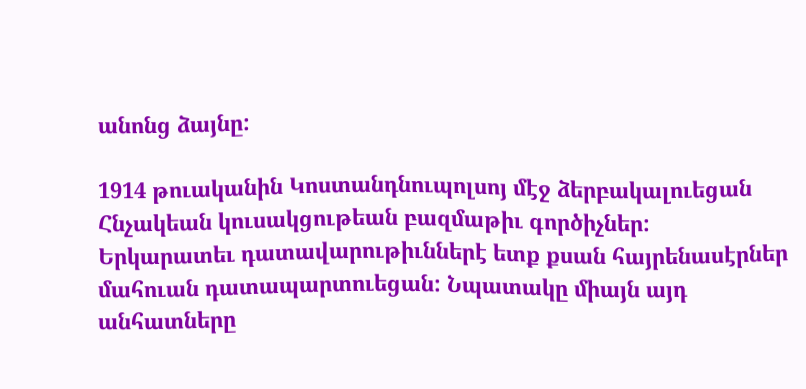անոնց ձայնը:

1914 թուականին Կոստանդնուպոլսոյ մէջ ձերբակալուեցան Հնչակեան կուսակցութեան բազմաթիւ գործիչներ: Երկարատեւ դատավարութիւններէ ետք քսան հայրենասէրներ մահուան դատապարտուեցան: Նպատակը միայն այդ անհատները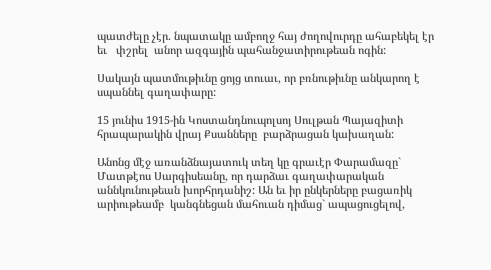պատժելը չէր. նպատակը ամբողջ հայ ժողովուրդը ահաբեկել էր եւ   փշրել  անոր ազգային պահանջատիրութեան ոգին:

Սակայն պատմութիւնը ցոյց տուաւ, որ բռնութիւնը անկարող է սպաննել գաղափարը:

15 յունիս 1915-ին Կոստանդնուպոլսոյ Սուլթան Պայազիտի հրապարակին վրայ Քսանները  բարձրացան կախաղան:

Անոնց մէջ առանձնայատուկ տեղ կը գրաւէր Փարամազը` Մատթէոս Սարգիսեանը, որ դարձաւ գաղափարական աննկունութեան խորհրդանիշ: Ան եւ իր ընկերները բացառիկ արիութեամբ  կանգնեցան մահուան դիմաց` ապացուցելով,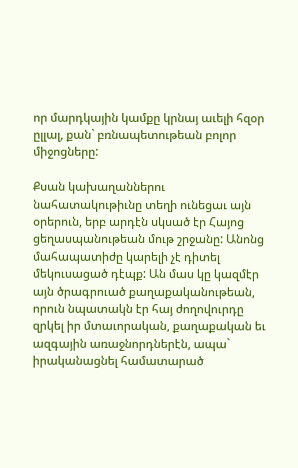որ մարդկային կամքը կրնայ աւելի հզօր ըլլալ, քան` բռնապետութեան բոլոր միջոցները:

Քսան կախաղաններու նահատակութիւնը տեղի ունեցաւ այն օրերուն, երբ արդէն սկսած էր Հայոց ցեղասպանութեան մութ շրջանը: Անոնց մահապատիժը կարելի չէ դիտել մեկուսացած դէպք: Ան մաս կը կազմէր այն ծրագրուած քաղաքականութեան, որուն նպատակն էր հայ ժողովուրդը զրկել իր մտաւորական, քաղաքական եւ ազգային առաջնորդներէն, ապա` իրականացնել համատարած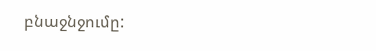բնաջնջումը: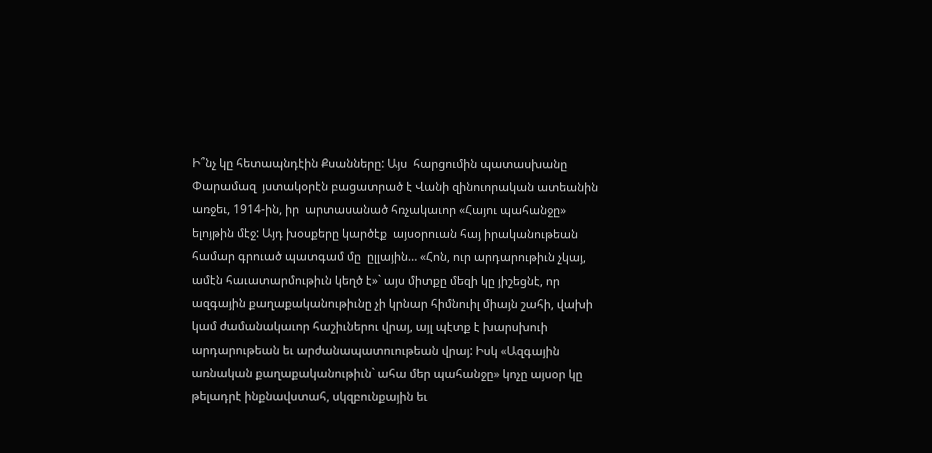Ի՞նչ կը հետապնդէին Քսանները: Այս  հարցումին պատասխանը Փարամազ  յստակօրէն բացատրած է Վանի զինուորական ատեանին առջեւ, 1914-ին, իր  արտասանած հռչակաւոր «Հայու պահանջը»  ելոյթին մէջ: Այդ խօսքերը կարծէք  այսօրուան հայ իրականութեան համար գրուած պատգամ մը  ըլլային… «Հոն, ուր արդարութիւն չկայ, ամէն հաւատարմութիւն կեղծ է»` այս միտքը մեզի կը յիշեցնէ, որ ազգային քաղաքականութիւնը չի կրնար հիմնուիլ միայն շահի, վախի կամ ժամանակաւոր հաշիւներու վրայ, այլ պէտք է խարսխուի արդարութեան եւ արժանապատուութեան վրայ: Իսկ «Ազգային առնական քաղաքականութիւն` ահա մեր պահանջը» կոչը այսօր կը թելադրէ ինքնավստահ, սկզբունքային եւ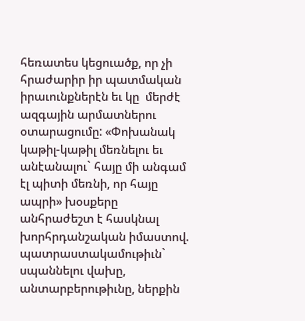հեռատես կեցուածք, որ չի հրաժարիր իր պատմական իրաւունքներէն եւ կը  մերժէ ազգային արմատներու օտարացումը: «Փոխանակ կաթիլ-կաթիլ մեռնելու եւ անէանալու` հայը մի անգամ էլ պիտի մեռնի, որ հայը ապրի» խօսքերը անհրաժեշտ է հասկնալ խորհրդանշական իմաստով. պատրաստակամութիւն` սպաննելու վախը, անտարբերութիւնը, ներքին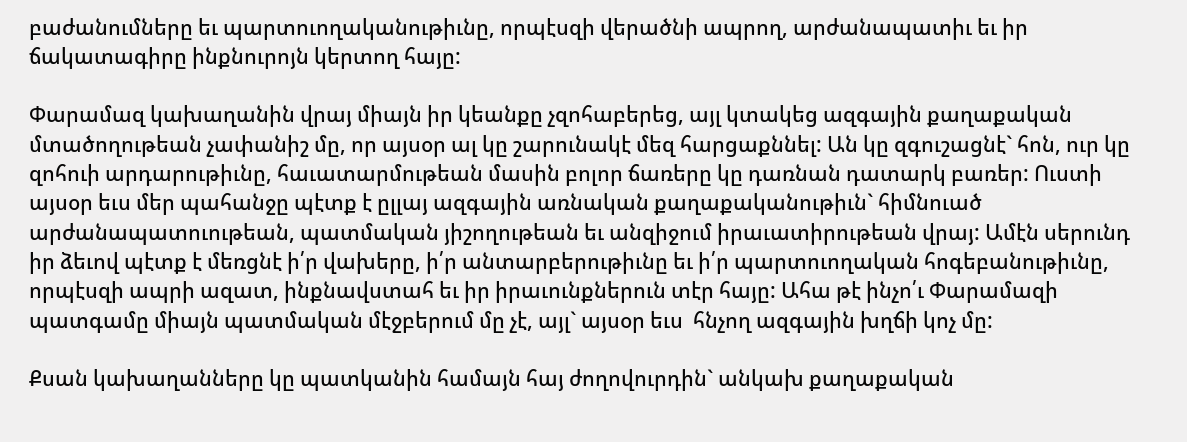բաժանումները եւ պարտուողականութիւնը, որպէսզի վերածնի ապրող, արժանապատիւ եւ իր ճակատագիրը ինքնուրոյն կերտող հայը:

Փարամազ կախաղանին վրայ միայն իր կեանքը չզոհաբերեց, այլ կտակեց ազգային քաղաքական մտածողութեան չափանիշ մը, որ այսօր ալ կը շարունակէ մեզ հարցաքննել: Ան կը զգուշացնէ` հոն, ուր կը զոհուի արդարութիւնը, հաւատարմութեան մասին բոլոր ճառերը կը դառնան դատարկ բառեր: Ուստի այսօր եւս մեր պահանջը պէտք է ըլլայ ազգային առնական քաղաքականութիւն` հիմնուած արժանապատուութեան, պատմական յիշողութեան եւ անզիջում իրաւատիրութեան վրայ: Ամէն սերունդ իր ձեւով պէտք է մեռցնէ ի՛ր վախերը, ի՛ր անտարբերութիւնը եւ ի՛ր պարտուողական հոգեբանութիւնը, որպէսզի ապրի ազատ, ինքնավստահ եւ իր իրաւունքներուն տէր հայը: Ահա թէ ինչո՛ւ Փարամազի պատգամը միայն պատմական մէջբերում մը չէ, այլ` այսօր եւս  հնչող ազգային խղճի կոչ մը:

Քսան կախաղանները կը պատկանին համայն հայ ժողովուրդին` անկախ քաղաքական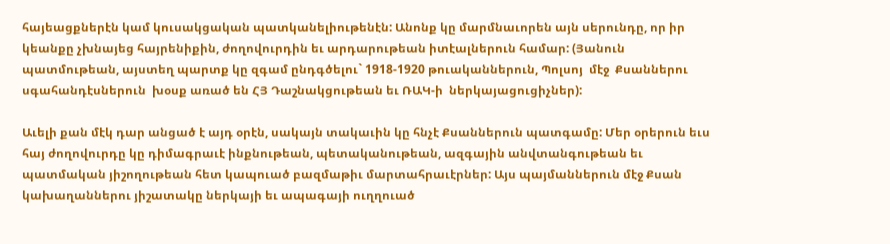հայեացքներէն կամ կուսակցական պատկանելիութենէն: Անոնք կը մարմնաւորեն այն սերունդը, որ իր կեանքը չխնայեց հայրենիքին, ժողովուրդին եւ արդարութեան իտէալներուն համար: (Յանուն  պատմութեան, այստեղ պարտք կը զգամ ընդգծելու` 1918-1920 թուականներուն, Պոլսոյ  մէջ  Քսաններու սգահանդէսներուն  խօսք առած են ՀՅ Դաշնակցութեան եւ ՌԱԿ-ի  ներկայացուցիչներ):

Աւելի քան մէկ դար անցած է այդ օրէն, սակայն տակաւին կը հնչէ Քսաններուն պատգամը: Մեր օրերուն եւս հայ ժողովուրդը կը դիմագրաւէ ինքնութեան, պետականութեան, ազգային անվտանգութեան եւ պատմական յիշողութեան հետ կապուած բազմաթիւ մարտահրաւէրներ: Այս պայմաններուն մէջ Քսան կախաղաններու յիշատակը ներկայի եւ ապագայի ուղղուած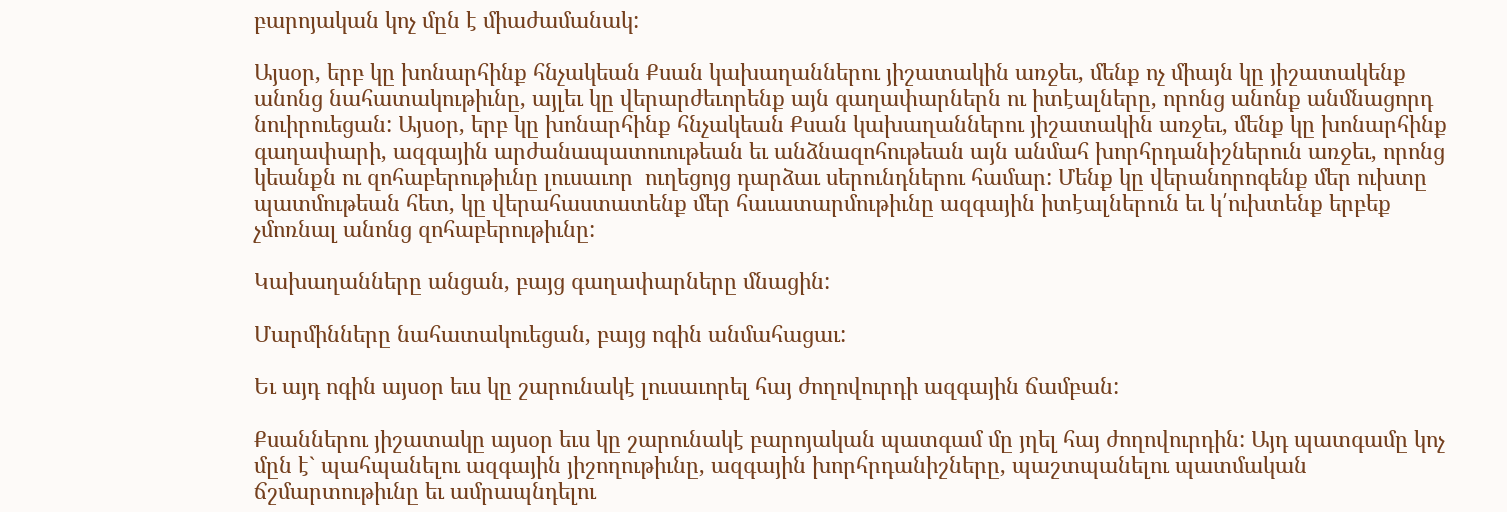բարոյական կոչ մըն է միաժամանակ:

Այսօր, երբ կը խոնարհինք հնչակեան Քսան կախաղաններու յիշատակին առջեւ, մենք ոչ միայն կը յիշատակենք անոնց նահատակութիւնը, այլեւ կը վերարժեւորենք այն գաղափարներն ու իտէալները, որոնց անոնք անմնացորդ նուիրուեցան: Այսօր, երբ կը խոնարհինք հնչակեան Քսան կախաղաններու յիշատակին առջեւ, մենք կը խոնարհինք գաղափարի, ազգային արժանապատուութեան եւ անձնազոհութեան այն անմահ խորհրդանիշներուն առջեւ, որոնց կեանքն ու զոհաբերութիւնը լուսաւոր  ուղեցոյց դարձաւ սերունդներու համար: Մենք կը վերանորոգենք մեր ուխտը պատմութեան հետ, կը վերահաստատենք մեր հաւատարմութիւնը ազգային իտէալներուն եւ կ՛ուխտենք երբեք չմոռնալ անոնց զոհաբերութիւնը:

Կախաղանները անցան, բայց գաղափարները մնացին:

Մարմինները նահատակուեցան, բայց ոգին անմահացաւ:

Եւ այդ ոգին այսօր եւս կը շարունակէ լուսաւորել հայ ժողովուրդի ազգային ճամբան:

Քսաններու յիշատակը այսօր եւս կը շարունակէ բարոյական պատգամ մը յղել հայ ժողովուրդին: Այդ պատգամը կոչ մըն է` պահպանելու ազգային յիշողութիւնը, ազգային խորհրդանիշները, պաշտպանելու պատմական ճշմարտութիւնը եւ ամրապնդելու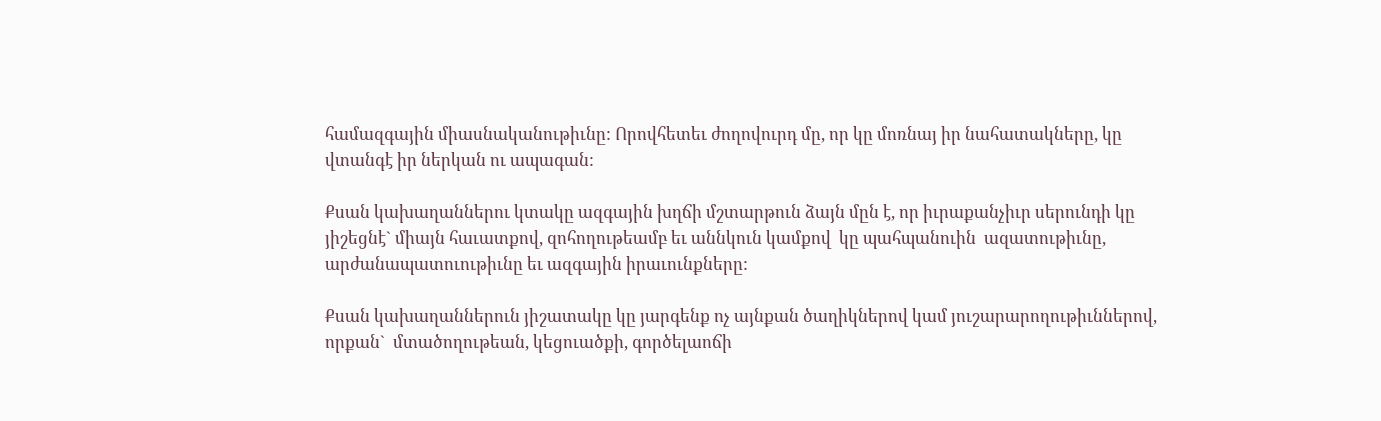համազգային միասնականութիւնը: Որովհետեւ ժողովուրդ մը, որ կը մոռնայ իր նահատակները, կը վտանգէ իր ներկան ու ապագան:

Քսան կախաղաններու կտակը ազգային խղճի մշտարթուն ձայն մըն է, որ իւրաքանչիւր սերունդի կը յիշեցնէ` միայն հաւատքով, զոհողութեամբ եւ աննկուն կամքով  կը պահպանուին  ազատութիւնը, արժանապատուութիւնը եւ ազգային իրաւունքները:

Քսան կախաղաններուն յիշատակը կը յարգենք ոչ այնքան ծաղիկներով կամ յուշարարողութիւններով, որքան`  մտածողութեան, կեցուածքի, գործելաոճի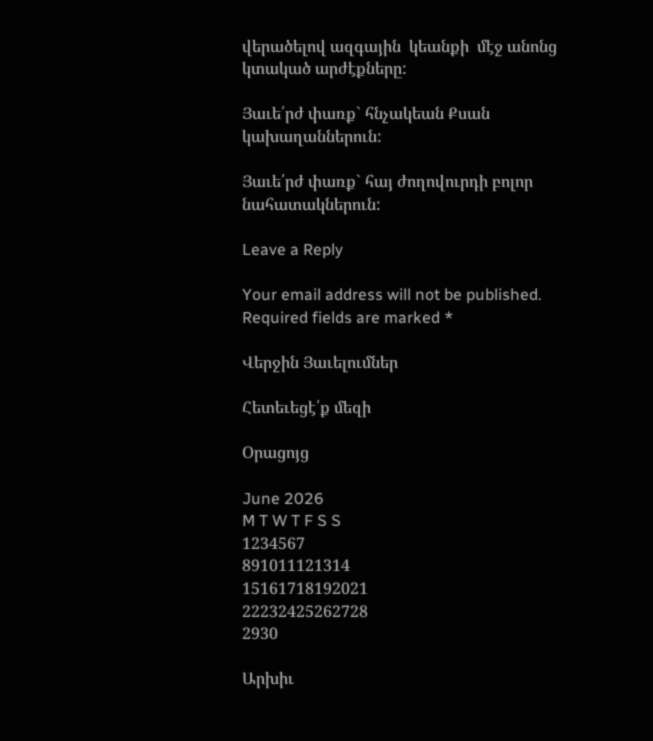վերածելով ազգային  կեանքի  մէջ անոնց կտակած արժէքները:

Յաւե՛րժ փառք` հնչակեան Քսան կախաղաններուն:

Յաւե՛րժ փառք` հայ ժողովուրդի բոլոր նահատակներուն:

Leave a Reply

Your email address will not be published. Required fields are marked *

Վերջին Յաւելումներ

Հետեւեցէ՛ք մեզի

Օրացոյց

June 2026
M T W T F S S
1234567
891011121314
15161718192021
22232425262728
2930

Արխիւ